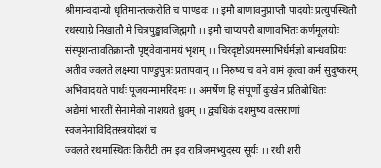श्रीमान्वदान्यो धृतिमान्तत्करोति च पाण्डवः ।। इमौ बाणावनुप्राप्तौ पादयोः प्रत्युपस्थितौ
रथस्याग्रे निखातौ मे चित्रपुङ्खावजिह्मगौ ।। इमौ चाप्यपरौ बाणावभितः कर्णमूलयोः
संस्पृशन्तावतिक्रान्तौ पृष्ट्वेवानामयं भृशम् ।। चिरदृष्टोऽयमस्माभिर्धर्मज्ञो बान्धवप्रियः
अतीव ज्वलते लक्ष्म्या पाण्डुपुत्रः प्रतापवान् ।। निरुष्य च वने वामं कृत्वा कर्म सुदुष्करम्
अभिवादयते पार्थः पूजयन्मामरिंदमः ।। अमर्षेण हि संपूर्णो दुःखेन प्रतिबोधितः
अद्येमां भारतीं सेनामेको नाशयते ध्रुवम् ।। द्व्यधिकं दशमुष्य वत्सराणां स्वजनेनाविदितस्त्रयोदशं च
ज्वलते रथमास्थितः किरीटी तम इव रात्रिजमभ्युदस्य सूर्यः ।। रथी शरी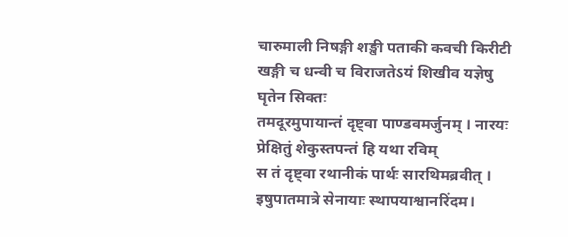चारुमाली निषङ्गी शङ्खी पताकी कवची किरीटी
खङ्गी च धन्वी च विराजतेऽयं शिखीव यज्ञेषु घृतेन सिक्तः
तमदूरमुपायान्तं दृष्ट्वा पाण्डवमर्जुनम् । नारयः प्रेक्षितुं शेकुस्तपन्तं हि यथा रविम्
स तं दृष्ट्वा रथानीकं पार्थः सारथिमब्रवीत् । इषुपातमात्रे सेनायाः स्थापयाश्वानरिंदम।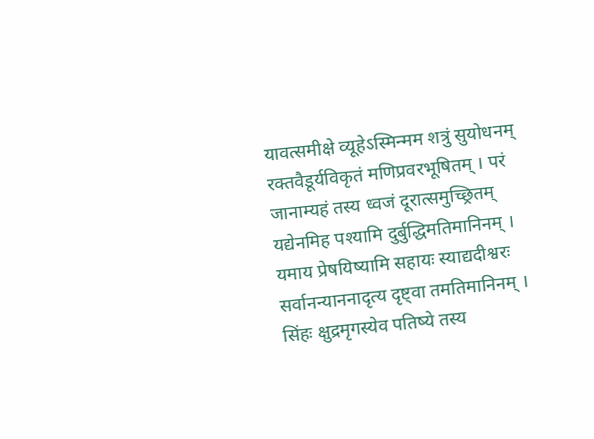यावत्समीक्षे व्यूहेऽस्मिन्मम शत्रुं सुयोधनम्
रक्तवैडूर्यविकृतं मणिप्रवरभूषितम् । परं जानाम्यहं तस्य ध्वजं दूरात्समुच्छ्रितम्
यद्येनमिह पश्यामि दुर्बुद्धिमतिमानिनम् । यमाय प्रेषयिष्यामि सहायः स्याद्यदीश्वरः
सर्वानन्याननादृत्य दृष्ट्वा तमतिमानिनम् । सिंहः क्षुद्रमृगस्येव पतिष्ये तस्य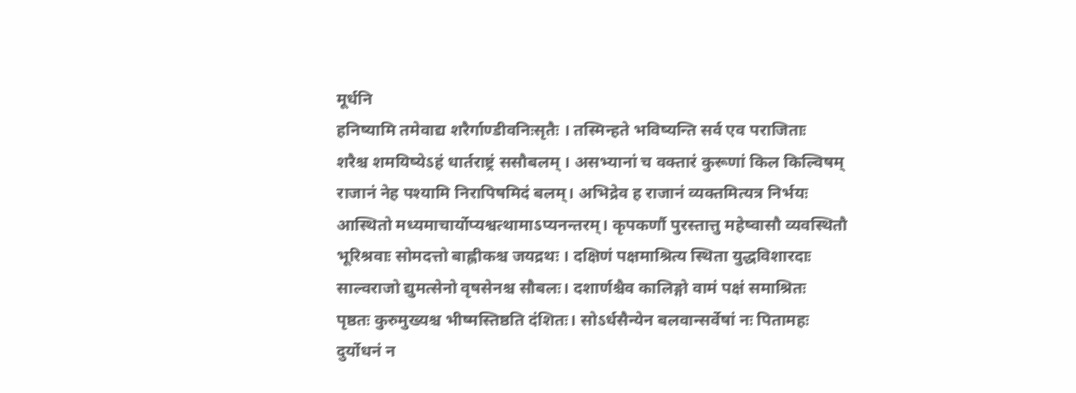मूर्धनि
हनिष्यामि तमेवाद्य शरैर्गाण्डीवनिःसृतैः । तस्मिन्हते भविष्यन्ति सर्व एव पराजिताः
शरैश्च शमयिष्येऽहं धार्तराष्ट्रं ससौबलम् । असभ्यानां च वक्तारं कुरूणां किल किल्विषम्
राजानं नेह पश्यामि निरापिषमिदं बलम्। अभिद्रेव ह राजानं व्यक्तमित्यत्र निर्भयः
आस्थितो मध्यमाचार्योप्यश्वत्थामाऽप्यनन्तरम्। कृपकर्णौ पुरस्तात्तु महेष्वासौ व्यवस्थितौ
भूरिश्रवाः सोमदत्तो बाह्लीकश्च जयद्रथः । दक्षिणं पक्षमाश्रित्य स्थिता युद्धविशारदाः
साल्वराजो द्युमत्सेनो वृषसेनश्च सौबलः। दशार्णश्चैव कालिङ्गो वामं पक्षं समाश्रितः
पृष्ठतः कुरुमुख्यश्च भीष्मस्तिष्ठति दंशितः। सोऽर्धसैन्येन बलवान्सर्वेषां नः पितामहः
दुर्योधनं न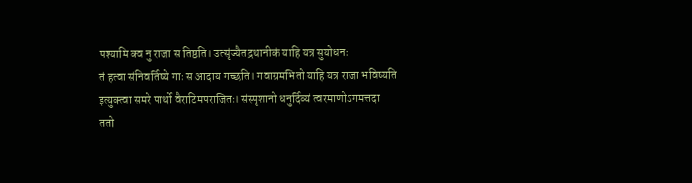पश्यामि क्व नु राजा स तिष्ठति। उत्सृंज्यैतद्रथानीकं याहि यत्र सुयोधनः
तं हत्वा संनिवर्तिष्ये गाः स आदाय गच्छति। गवाग्रमभितो याहि यत्र राजा भविष्यति
इत्युक्त्वा समरे पार्थो वैराटिमपराजितः। संस्पृशानो धनुर्दिव्यं त्वरमाणोऽगमत्तदा
ततो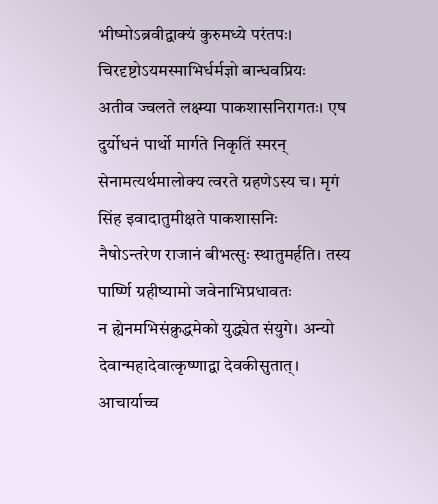भीष्मोऽब्रवीद्वाक्यं कुरुमध्ये परंतपः। चिरदृष्टोऽयमस्माभिर्धर्मज्ञो बान्धवप्रियः
अतीव ज्वलते लक्ष्म्या पाकशासनिरागतः। एष दुर्योधनं पार्थो मार्गते निकृतिं स्मरन्
सेनामत्यर्थमालोक्य त्वरते ग्रहणेऽस्य च। मृगं सिंह इवादातुमीक्षते पाकशासनिः
नैषोऽन्तरेण राजानं बीभत्सुः स्थातुमर्हति। तस्य पार्ष्णि ग्रहीष्यामो जवेनाभिप्रधावतः
न ह्येनमभिसंक्रुद्धमेको युद्ध्येत संयुगे। अन्यो देवान्महादेवात्कृष्णाद्वा देवकीसुतात्। आचार्याच्च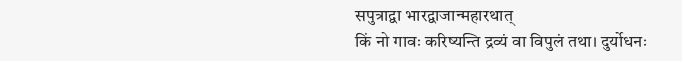सपुत्राद्वा भारद्वाजान्महारथात्
किं नो गावः करिष्यन्ति द्रव्यं वा विपुलं तथा। दुर्योधनः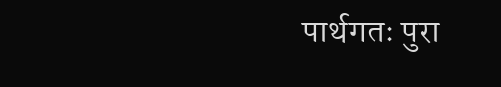पार्थगतः पुरा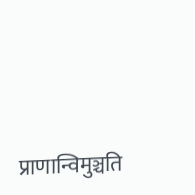प्राणान्विमुञ्चति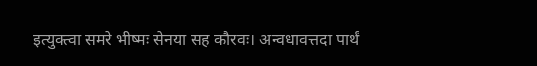इत्युक्त्वा समरे भीष्मः सेनया सह कौरवः। अन्वधावत्तदा पार्थं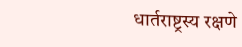धार्तराष्ट्रस्य रक्षणे